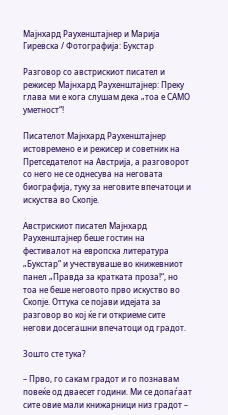Мајнхард Раухенштајнер и Марија Гиревска / Фотографија: Букстар

Разговор со австрискиот писател и режисер Мајнхард Раухенштајнер: Преку глава ми е кога слушам дека „тоа е САМО уметност“!

Писателот Мајнхард Раухенштајнер истовремено е и режисер и советник на Претседателот на Австрија, а разговорот со него не се однесува на неговата биографија, туку за неговите впечатоци и искуства во Скопје.

Австрискиот писател Мајнхард Раухенштајнер беше гостин на фестивалот на европска литература „Букстар“ и учествуваше во книжевниот панел „Правда за кратката проза!“, но тоа не беше неговото прво искуство во Скопје. Оттука се појави идејата за разговор во кој ќе ги откриеме сите негови досегашни впечатоци од градот.

Зошто сте тука?

– Прво, го сакам градот и го познавам повеќе од дваесет години. Ми се допаѓаат сите овие мали книжарници низ градот –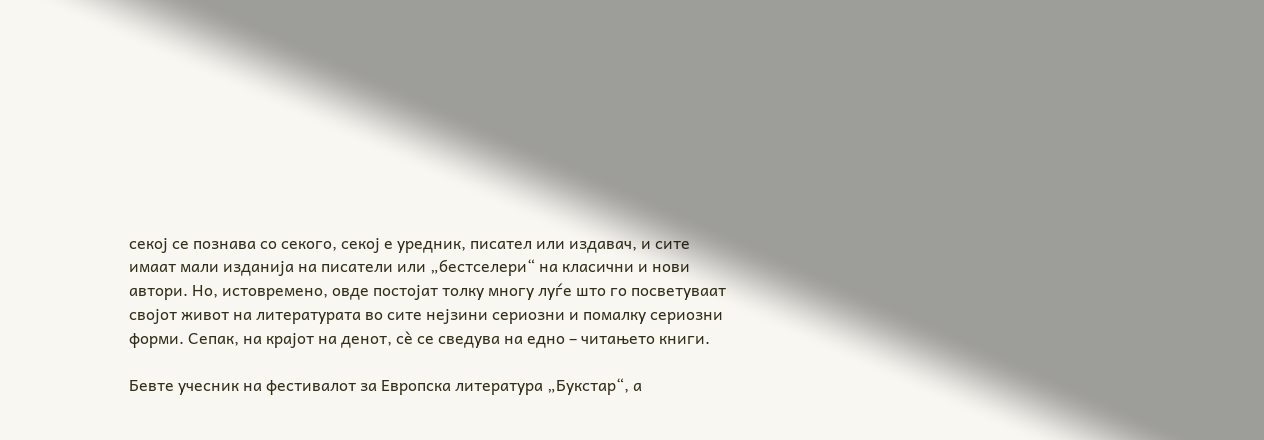секој се познава со секого, секој е уредник, писател или издавач, и сите имаат мали изданија на писатели или „бестселери“ на класични и нови автори. Но, истовремено, овде постојат толку многу луѓе што го посветуваат својот живот на литературата во сите нејзини сериозни и помалку сериозни форми. Сепак, на крајот на денот, сè се сведува на едно – читањето книги.

Бевте учесник на фестивалот за Европска литература „Букстар“, а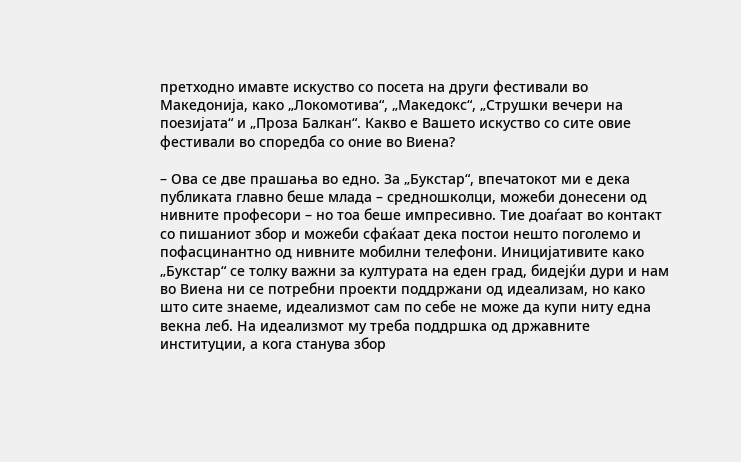претходно имавте искуство со посета на други фестивали во Македонија, како „Локомотива“, „Македокс“, „Струшки вечери на поезијата“ и „Проза Балкан“. Какво е Вашето искуство со сите овие фестивали во споредба со оние во Виена?

– Ова се две прашања во едно. За „Букстар“, впечатокот ми е дека публиката главно беше млада – средношколци, можеби донесени од нивните професори – но тоа беше импресивно. Тие доаѓаат во контакт со пишаниот збор и можеби сфаќаат дека постои нешто поголемо и пофасцинантно од нивните мобилни телефони. Иницијативите како „Букстар“ се толку важни за културата на еден град, бидејќи дури и нам во Виена ни се потребни проекти поддржани од идеализам, но како што сите знаеме, идеализмот сам по себе не може да купи ниту една векна леб. На идеализмот му треба поддршка од државните институции, а кога станува збор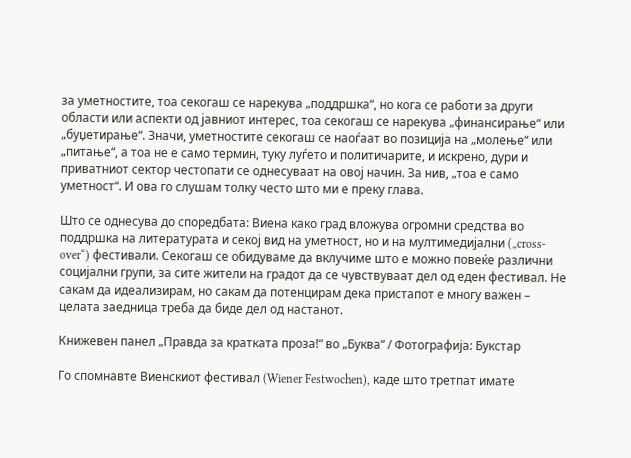за уметностите, тоа секогаш се нарекува „поддршка“, но кога се работи за други области или аспекти од јавниот интерес, тоа секогаш се нарекува „финансирање“ или „буџетирање“. Значи, уметностите секогаш се наоѓаат во позиција на „молење“ или „питање“, а тоа не е само термин, туку луѓето и политичарите, и искрено, дури и приватниот сектор честопати се однесуваат на овој начин. За нив, „тоа е само уметност“. И ова го слушам толку често што ми е преку глава.

Што се однесува до споредбата: Виена како град вложува огромни средства во поддршка на литературата и секој вид на уметност, но и на мултимедијални („cross-over“) фестивали. Секогаш се обидуваме да вклучиме што е можно повеќе различни социјални групи, за сите жители на градот да се чувствуваат дел од еден фестивал. Не сакам да идеализирам, но сакам да потенцирам дека пристапот е многу важен – целата заедница треба да биде дел од настанот.

Книжевен панел „Правда за кратката проза!“ во „Буква“ / Фотографија: Букстар

Го спомнавте Виенскиот фестивал (Wiener Festwochen), каде што третпат имате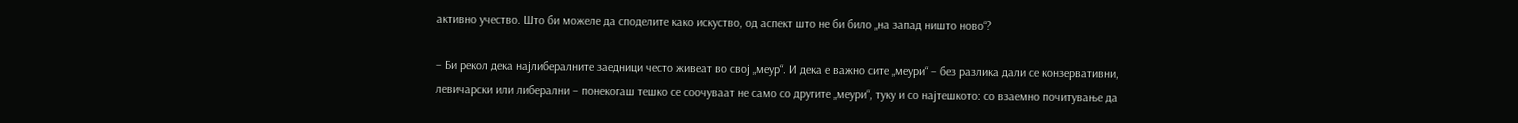активно учество. Што би можеле да споделите како искуство, од аспект што не би било „на запад ништо ново“?

– Би рекол дека најлибералните заедници често живеат во свој „меур“. И дека е важно сите „меури“ – без разлика дали се конзервативни, левичарски или либерални – понекогаш тешко се соочуваат не само со другите „меури“, туку и со најтешкото: со взаемно почитување да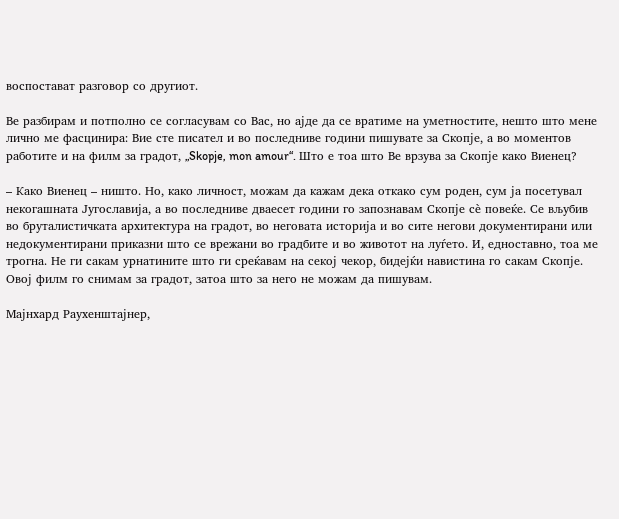воспостават разговор со другиот.

Ве разбирам и потполно се согласувам со Вас, но ајде да се вратиме на уметностите, нешто што мене лично ме фасцинира: Вие сте писател и во последниве години пишувате за Скопје, а во моментов работите и на филм за градот, „Skopje, mon amour“. Што е тоа што Ве врзува за Скопје како Виенец?

– Како Виенец – ништо. Но, како личност, можам да кажам дека откако сум роден, сум ја посетувал некогашната Југославија, а во последниве дваесет години го запознавам Скопје сè повеќе. Се вљубив во бруталистичката архитектура на градот, во неговата историја и во сите негови документирани или недокументирани приказни што се врежани во градбите и во животот на луѓето. И, едноставно, тоа ме трогна. Не ги сакам урнатините што ги среќавам на секој чекор, бидејќи навистина го сакам Скопје. Овој филм го снимам за градот, затоа што за него не можам да пишувам.

Мајнхард Раухенштајнер,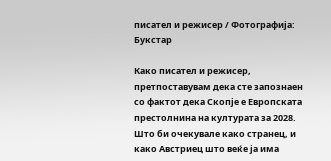писател и режисер / Фотографија: Букстар

Како писател и режисер, претпоставувам дека сте запознаен со фактот дека Скопје е Европската престолнина на културата за 2028. Што би очекувале како странец, и како Австриец што веќе ја има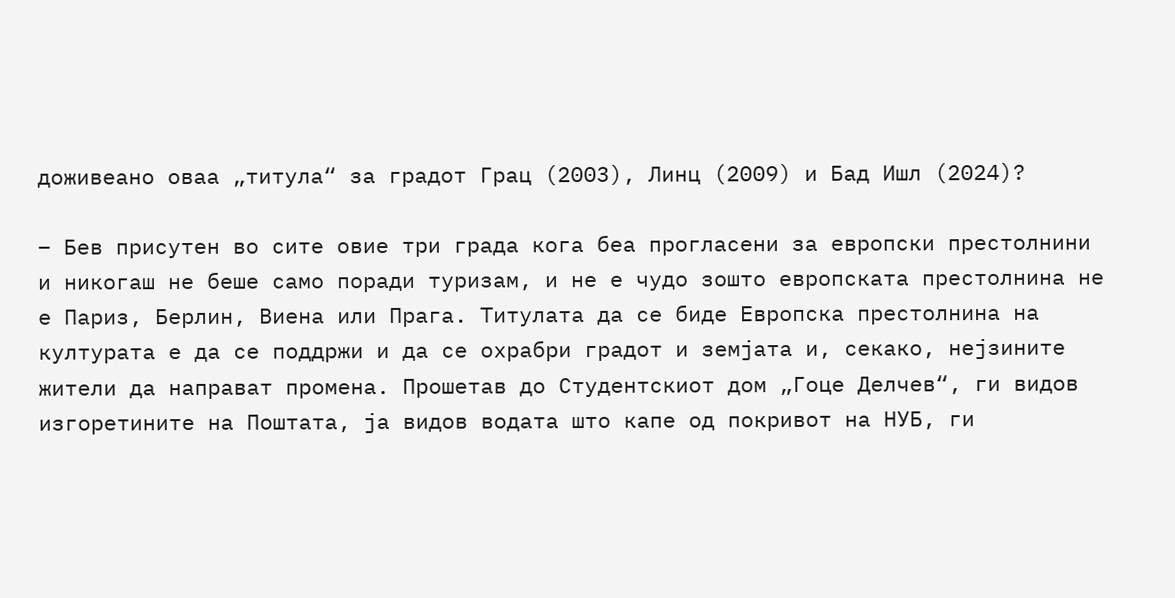доживеано оваа „титула“ за градот Грац (2003), Линц (2009) и Бад Ишл (2024)?

– Бев присутен во сите овие три града кога беа прогласени за европски престолнини и никогаш не беше само поради туризам, и не е чудо зошто европската престолнина не е Париз, Берлин, Виена или Прага. Титулата да се биде Европска престолнина на културата е да се поддржи и да се охрабри градот и земјата и, секако, нејзините жители да направат промена. Прошетав до Студентскиот дом „Гоце Делчев“, ги видов изгоретините на Поштата, ја видов водата што капе од покривот на НУБ, ги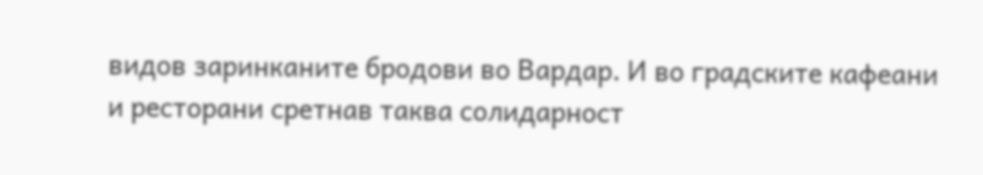видов заринканите бродови во Вардар. И во градските кафеани и ресторани сретнав таква солидарност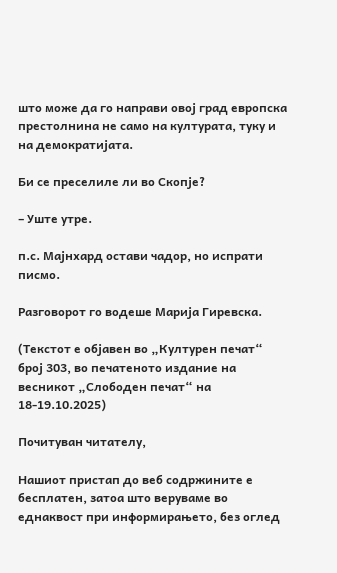што може да го направи овој град европска престолнина не само на културата, туку и на демократијата.

Би се преселиле ли во Скопје?

– Уште утре.

п.с. Мајнхард остави чадор, но испрати писмо.

Разговорот го водеше Марија Гиревска.

(Текстот е објавен во „Културен печат“ број 303, во печатеното издание на весникот „Слободен печат“ на 18-19.10.2025)

Почитуван читателу,

Нашиот пристап до веб содржините е бесплатен, затоа што веруваме во еднаквост при информирањето, без оглед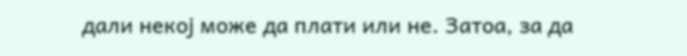дали некој може да плати или не. Затоа, за да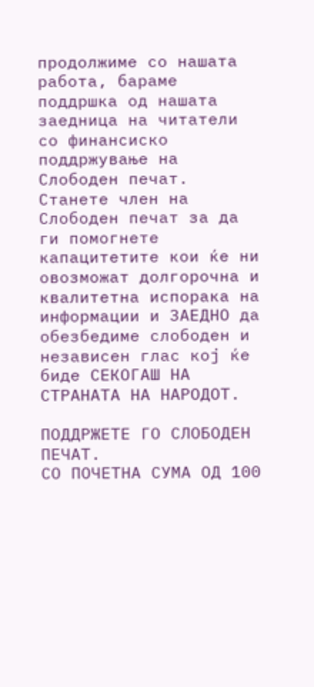продолжиме со нашата работа, бараме поддршка од нашата заедница на читатели со финансиско поддржување на Слободен печат. Станете член на Слободен печат за да ги помогнете капацитетите кои ќе ни овозможат долгорочна и квалитетна испорака на информации и ЗАЕДНО да обезбедиме слободен и независен глас кој ќе биде СЕКОГАШ НА СТРАНАТА НА НАРОДОТ.

ПОДДРЖЕТЕ ГО СЛОБОДЕН ПЕЧАТ.
СО ПОЧЕТНА СУМА ОД 100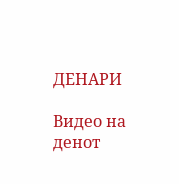ДЕНАРИ

Видео на денот